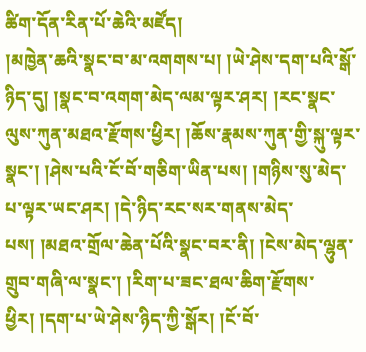ཚིག་དོན་རིན་པོ་ཆེའི་མཛོད།
།མཁྱེན་ཆའི་སྣང་བ་མ་འགགས་པ། །ཡེ་ཤེས་དག་པའི་སྒོ་ཉིད་དུ། །སྣང་བ་འགག་མེད་ལམ་ལྟར་ཤར། །རང་སྣང་ལུས་ཀུན་མཐའ་རྫོགས་ཕྱིར། །ཆོས་རྣམས་ཀུན་གྱི་སྐུ་ལྟར་སྣང་། །ཤེས་པའི་ངོ་བོ་གཅིག་ཡིན་པས། །གཉིས་སུ་མེད་པ་ལྟར་ཡང་ཤར། །དེ་ཉིད་རང་སར་གནས་མེད་པས། །མཐའ་གྲོལ་ཆེན་པོའི་སྣང་བར་ནི། །ངེས་མེད་ལྷུན་གྲུབ་གཞི་ལ་སྣང་། །རིག་པ་ཟང་ཐལ་ཆིག་རྫོགས་ཕྱིར། །དག་པ་ཡེ་ཤེས་ཉིད་ཀྱི་སྒོར། །ངོ་བོ་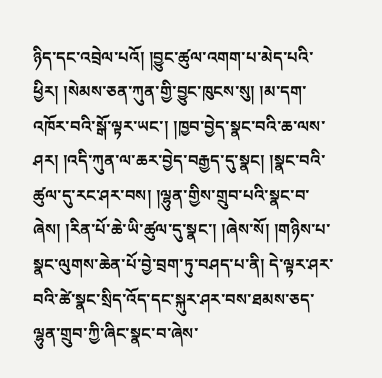ཉིད་དང་འབྲེལ་པའོ། །བྱུང་ཚུལ་འགག་པ་མེད་པའི་ཕྱིར། །སེམས་ཅན་ཀུན་གྱི་བྱུང་ཁུངས་སུ། །མ་དག་འཁོར་བའི་སྒོ་ལྟར་ཡང་། །ཁྱབ་བྱེད་སྣང་བའི་ཆ་ལས་ཤར། །འདི་ཀུན་ལ་ཆར་བྱེད་བརྒྱད་དུ་སྣང། །སྣང་བའི་ཚུལ་དུ་རང་ཤར་བས། །ལྷུན་གྱིས་གྲུབ་པའི་སྣང་བ་ཞེས། །རིན་པོ་ཆེ་ཡི་ཚུལ་དུ་སྣང་། །ཞེས་སོ། །གཉིས་པ་སྣང་ལུགས་ཆེན་པོ་བྱེ་བྲག་ཏུ་བཤད་པ་ནི། དེ་ལྟར་ཤར་བའི་ཚེ་སྣང་སྲིད་འོད་དང་སྐུར་ཤར་བས་ཐམས་ཅད་ལྷུན་གྲུབ་ཀྱི་ཞིང་སྣང་བ་ཞེས་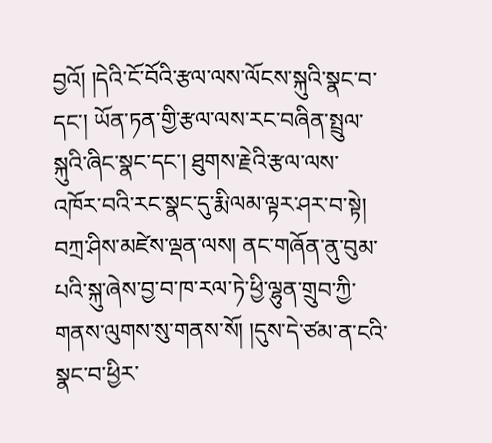བྱའོ། །དེའི་ངོ་བོའི་རྩལ་ལས་ལོངས་སྐུའི་སྣང་བ་དང་། ཡོན་ཏན་གྱི་རྩལ་ལས་རང་བཞིན་སྤྲུལ་སྐུའི་ཞིང་སྣང་དང་། ཐུགས་རྗེའི་རྩལ་ལས་འཁོར་བའི་རང་སྣང་དུ་རྨི་ལམ་ལྟར་ཤར་བ་སྟེ། བཀྲ་ཤིས་མཛེས་ལྡན་ལས། ནང་གཞོན་ནུ་བུམ་པའི་སྐུ་ཞེས་བྱ་བ་ཁ་རལ་ཏེ་ཕྱི་ལྷུན་གྲུབ་ཀྱི་གནས་ལུགས་སུ་གནས་སོ། །དུས་དེ་ཙམ་ན་ངའི་སྣང་བ་ཕྱིར་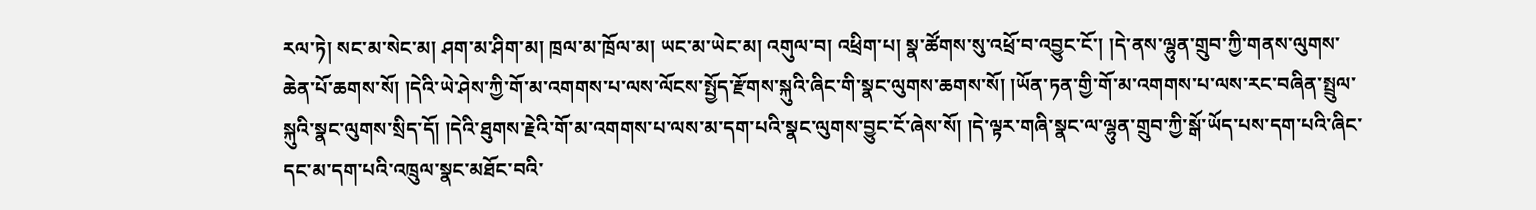རལ་ཏེ། སང་མ་སེང་མ། ཤག་མ་ཤིག་མ། ཁྲལ་མ་ཁྲོལ་མ། ཡང་མ་ཡེང་མ། འགུལ་བ། འཕྲིག་པ། སྣ་ཚོགས་སུ་འཕྲོ་བ་འབྱུང་ངོ་། །དེ་ནས་ལྷུན་གྲུབ་ཀྱི་གནས་ལུགས་ཆེན་པོ་ཆགས་སོ། །དེའི་ཡེ་ཤེས་ཀྱི་གོ་མ་འགགས་པ་ལས་ལོངས་སྤྱོད་རྫོགས་སྐུའི་ཞིང་གི་སྣང་ལུགས་ཆགས་སོ། །ཡོན་ཏན་གྱི་གོ་མ་འགགས་པ་ལས་རང་བཞིན་སྤྲུལ་སྐུའི་སྣང་ལུགས་སྲིད་དོ། །དེའི་ཐུགས་རྗེའི་གོ་མ་འགགས་པ་ལས་མ་དག་པའི་སྣང་ལུགས་བྱུང་ངོ་ཞེས་སོ། །དེ་ལྟར་གཞི་སྣང་ལ་ལྷུན་གྲུབ་ཀྱི་སྒོ་ཡོད་པས་དག་པའི་ཞིང་དང་མ་དག་པའི་འཁྲུལ་སྣང་མཐོང་བའི་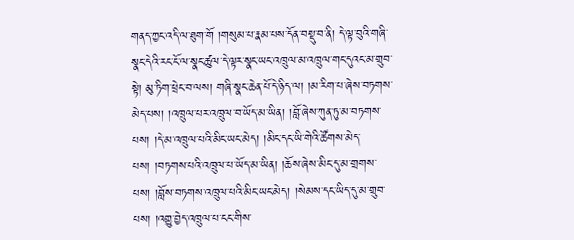གནད་ཀྱང་འདི་ལ་ཐུག་གོ །གསུམ་པ་རྣམ་པས་དོན་བསྡུ་བ་ནི། དེ་ལྟ་བུའི་གཞི་སྣང་དེའི་རང་ངོ་ལ་སྣང་ཚུལ་དེ་ལྟར་སྣང་ཡང་འཁྲུལ་མ་འཁྲུལ་གང་དུའང་མ་གྲུབ་སྟེ། མུ་ཏིག་ཕྲེང་བ་ལས། གཞི་སྣང་ཆེན་པོ་དེ་ཉིད་ལ། །མ་རིག་པ་ཞེས་བཏགས་མེད་པས། །འཁྲུལ་པར་འཁྲུལ་བ་ཡོད་མ་ཡིན། །བློ་ཞེས་ཀུན་ཏུ་མ་བཏགས་པས། །དེ་མ་འཁྲུལ་པའི་མིང་ཡང་མེད། །མིང་དང་ཡི་གེའི་ཚོགས་མེད་པས། །བཏགས་པའི་འཁྲུལ་པ་ཡོད་མ་ཡིན། །ཆོས་ཞེས་མིང་དུ་མ་གྲགས་པས། །བློས་བཏགས་འཁྲུལ་པའི་མིང་ཡང་མེད། །སེམས་དང་ཡིད་དུ་མ་གྲུབ་པས། །འགྱུ་བྱེད་འཁྲུལ་པ་ངང་གིས་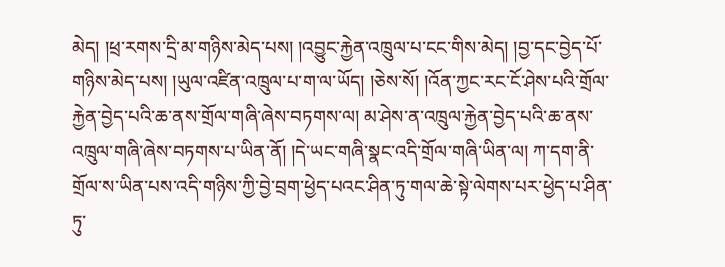མེད། །ཕྲ་རགས་དྲི་མ་གཉིས་མེད་པས། །འབྱུང་རྐྱེན་འཁྲུལ་པ་ངང་གིས་མེད། །བྱ་དང་བྱེད་པོ་གཉིས་མེད་པས། །ཡུལ་འཛིན་འཁྲུལ་པ་ག་ལ་ཡོད། །ཅེས་སོ། །འོན་ཀྱང་རང་ངོ་ཤེས་པའི་གྲོལ་རྐྱེན་བྱེད་པའི་ཆ་ནས་གྲོལ་གཞི་ཞེས་བཏགས་ལ། མ་ཤེས་ན་འཁྲུལ་རྐྱེན་བྱེད་པའི་ཆ་ནས་འཁྲུལ་གཞི་ཞེས་བཏགས་པ་ཡིན་ནོ། །དེ་ཡང་གཞི་སྣང་འདི་གྲོལ་གཞི་ཡིན་ལ། ཀ་དག་ནི་གྲོལ་ས་ཡིན་པས་འདི་གཉིས་ཀྱི་བྱེ་བྲག་ཕྱེད་པའང་ཤིན་ཏུ་གལ་ཆེ་སྟེ་ལེགས་པར་ཕྱེད་པ་ཤིན་ཏུ་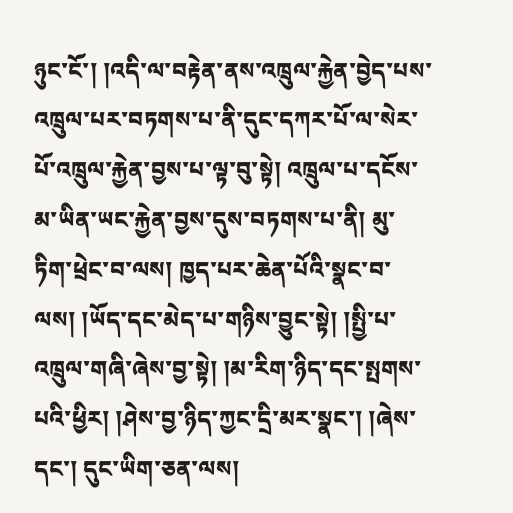ཉུང་ངོ་། །འདི་ལ་བརྟེན་ནས་འཁྲུལ་རྐྱེན་བྱེད་པས་འཁྲུལ་པར་བཏགས་པ་ནི་དུང་དཀར་པོ་ལ་སེར་པོ་འཁྲུལ་རྐྱེན་བྱས་པ་ལྟ་བུ་སྟེ། འཁྲུལ་པ་དངོས་མ་ཡིན་ཡང་རྐྱེན་བྱས་དུས་བཏགས་པ་ནི། མུ་ཏིག་ཕྲེང་བ་ལས། ཁྱད་པར་ཆེན་པོའི་སྣང་བ་ལས། །ཡོད་དང་མེད་པ་གཉིས་བྱུང་སྟེ། །སྤྱི་པ་འཁྲུལ་གཞི་ཞེས་བྱ་སྟེ། །མ་རིག་ཉིད་དང་སྤགས་པའི་ཕྱིར། །ཤེས་བྱ་ཉིད་ཀྱང་དྲི་མར་སྣང་། །ཞེས་དང་། དུང་ཡིག་ཅན་ལས།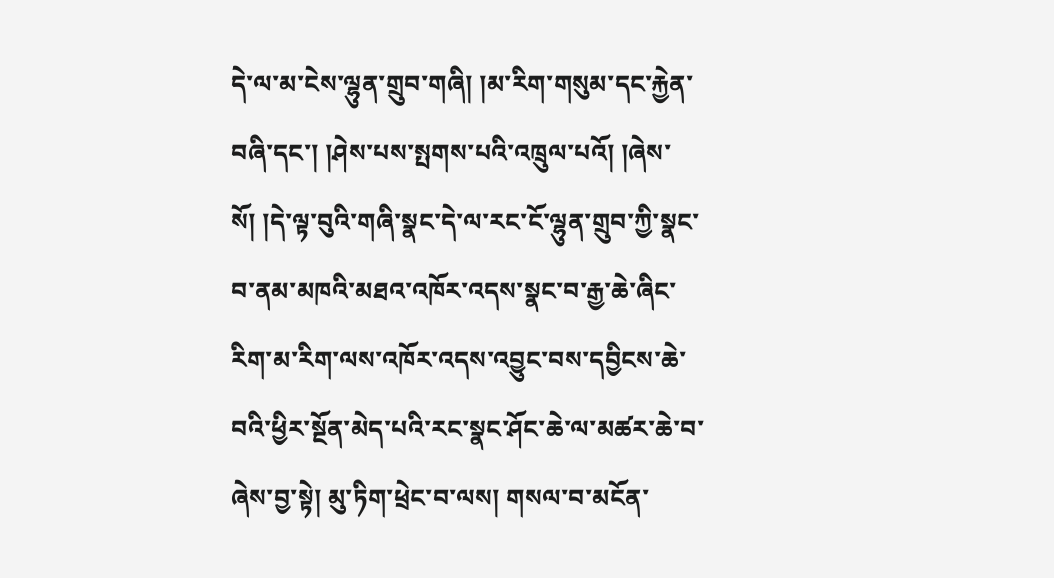དེ་ལ་མ་ངེས་ལྷུན་གྲུབ་གཞི། །མ་རིག་གསུམ་དང་རྐྱེན་བཞི་དང་། །ཤེས་པས་སྤགས་པའི་འཁྲུལ་པའོ། །ཞེས་སོ། །དེ་ལྟ་བུའི་གཞི་སྣང་དེ་ལ་རང་ངོ་ལྷུན་གྲུབ་ཀྱི་སྣང་བ་ནམ་མཁའི་མཐའ་འཁོར་འདས་སྣང་བ་རྒྱ་ཆེ་ཞིང་རིག་མ་རིག་ལས་འཁོར་འདས་འབྱུང་བས་དབྱིངས་ཆེ་བའི་ཕྱིར་སྔོན་མེད་པའི་རང་སྣང་ཤོང་ཆེ་ལ་མཚར་ཆེ་བ་ཞེས་བྱ་སྟེ། མུ་ཏིག་ཕྲེང་བ་ལས། གསལ་བ་མངོན་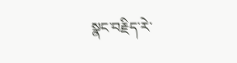སྣང་བརྗིད་རེ་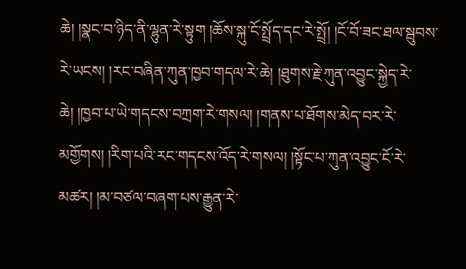ཆེ། །སྣང་བ་ཉིད་ནི་ལྷུན་རེ་སྟུག །ཆོས་སྐུ་ངོ་སྤྲོད་དང་རེ་སྤྲོ། །ངོ་བོ་ཟང་ཐལ་སྦུབས་རེ་ཡངས། །རང་བཞིན་ཀུན་ཁྱབ་གདལ་རེ་ཆེ། །ཐུགས་རྗེ་ཀུན་འབྱུང་སྐྱེད་རེ་ཆེ། །ཁྱབ་པ་ཡེ་གདངས་བཀྲག་རེ་གསལ། །གནས་པ་ཐོགས་མེད་བར་རེ་མགྱོགས། །རིག་པའི་རང་གདངས་འོད་རེ་གསལ། །སྟོང་པ་ཀུན་འབྱུང་ངོ་རེ་མཚར། །མ་བཙལ་བཞག་པས་རྒྱུན་རེ་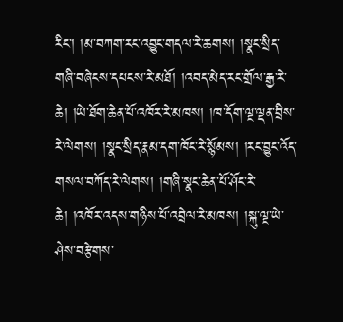རིང་། །མ་བཀག་རང་འབྱུང་གདལ་རེ་ཆགས། །སྣང་སྲིད་གཞི་བཞེངས་དཔངས་རེ་མཐོ། །འབད་མེད་རང་གྲོལ་རྒྱ་རེ་ཆེ། །ཡེ་ཐོག་ཆེན་པོ་འཁོར་རེ་མཁས། །ཁ་དོག་ལྔ་ལྡན་བྲིས་རེ་ལེགས། །སྣང་སྲིད་རྣམ་དག་ཁོང་རེ་སྙོམས། །རང་བྱུང་འོད་གསལ་བཀོད་རེ་ལེགས། །གཞི་སྣང་ཆེན་པོ་ཤོང་རེ་ཆེ། །འཁོར་འདས་གཉིས་པོ་འབྲེལ་རེ་མཁས། །སྐུ་ལྔ་ཡེ་ཤེས་བརྩེགས་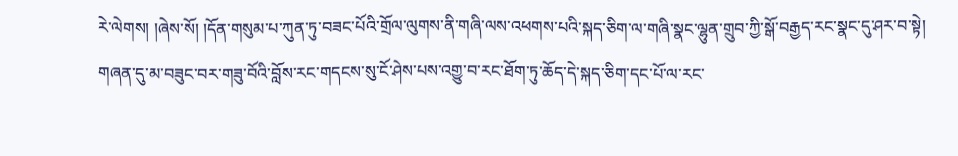རེ་ལེགས། །ཞེས་སོ། །དོན་གསུམ་པ་ཀུན་ཏུ་བཟང་པོའི་གྲོལ་ལུགས་ནི་གཞི་ལས་འཕགས་པའི་སྐད་ཅིག་ལ་གཞི་སྣང་ལྷུན་གྲུབ་ཀྱི་སྒོ་བརྒྱད་རང་སྣང་དུ་ཤར་བ་སྟེ། གཞན་དུ་མ་བཟུང་བར་གཟུ་བོའི་བློས་རང་གདངས་སུ་ངོ་ཤེས་པས་འགྱུ་བ་རང་ཐོག་ཏུ་ཆོད་དེ་སྐད་ཅིག་དང་པོ་ལ་རང་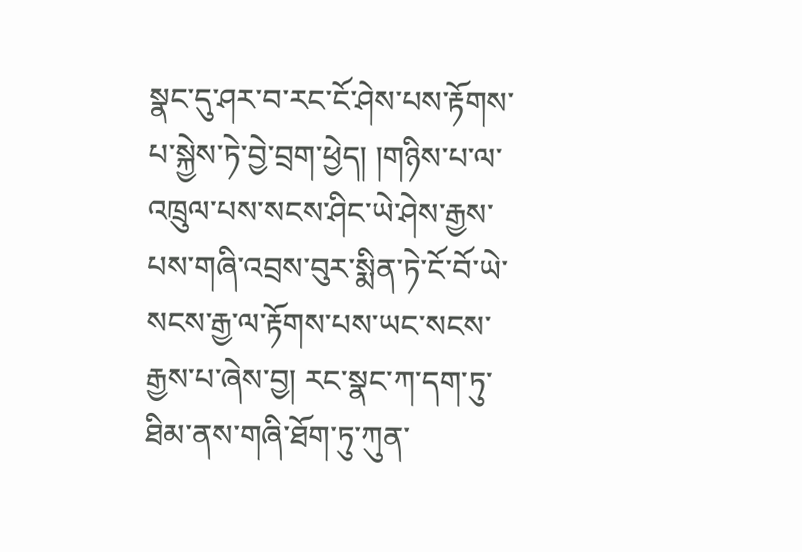སྣང་དུ་ཤར་བ་རང་ངོ་ཤེས་པས་རྟོགས་པ་སྐྱེས་ཏེ་བྱེ་བྲག་ཕྱེད། །གཉིས་པ་ལ་འཁྲུལ་པས་སངས་ཤིང་ཡེ་ཤེས་རྒྱས་པས་གཞི་འབྲས་བུར་སྨིན་ཏེ་ངོ་བོ་ཡེ་སངས་རྒྱ་ལ་རྟོགས་པས་ཡང་སངས་རྒྱས་པ་ཞེས་བྱ། རང་སྣང་ཀ་དག་ཏུ་ཐིམ་ནས་གཞི་ཐོག་ཏུ་ཀུན་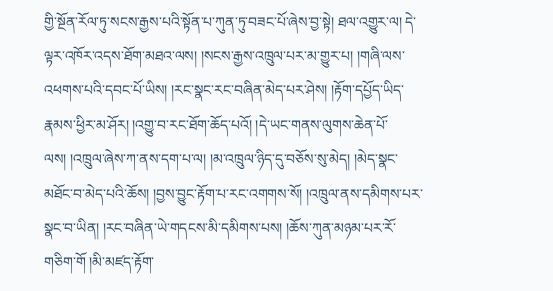གྱི་སྔོན་རོལ་ཏུ་སངས་རྒྱས་པའི་སྟོན་པ་ཀུན་ཏུ་བཟང་པོ་ཞེས་བྱ་སྟེ། ཐལ་འགྱུར་ལ། དེ་ལྟར་འཁོར་འདས་ཐོག་མཐའ་ལས། །སངས་རྒྱས་འཁྲུལ་པར་མ་གྱུར་པ། །གཞི་ལས་འཕགས་པའི་དབང་པོ་ཡིས། །རང་སྣང་རང་བཞིན་མེད་པར་ཤེས། །རྟོག་དཔྱོད་ཡིད་རྣམས་ཕྱིར་མ་ཤོར། །འགྱུ་བ་རང་ཐོག་ཆོད་པའོ། །དེ་ཡང་གནས་ལུགས་ཆེན་པོ་ལས། །འཁྲུལ་ཞེས་ཀ་ནས་དག་པ་ལ། །མ་འཁྲུལ་ཉིད་དུ་བཅོས་སུ་མེད། །མེད་སྣང་མཐོང་བ་མེད་པའི་ཆོས། །བྱས་བྱུང་རྟོག་པ་རང་འགགས་སོ། །འཁྲུལ་ནས་དམིགས་པར་སྣང་བ་ཡིན། །རང་བཞིན་ཡེ་གདངས་མི་དམིགས་པས། །ཆོས་ཀུན་མཉམ་པར་རོ་གཅིག་གོ །མི་མཛད་རྟོག་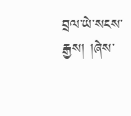བྲལ་ཡེ་སངས་རྒྱས། །ཞེས་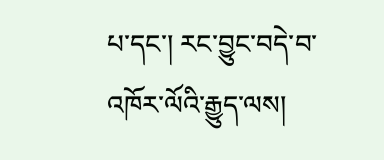པ་དང་། རང་བྱུང་བདེ་བ་འཁོར་ལོའི་རྒྱུད་ལས།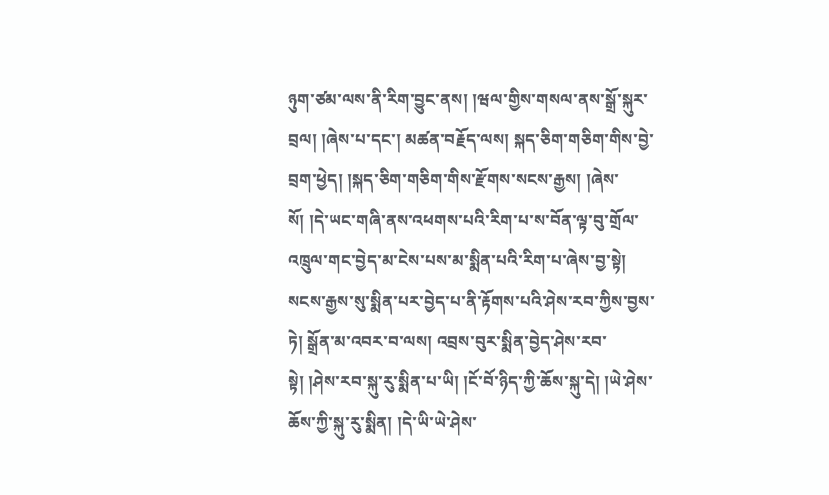ཉུག་ཙམ་ལས་ནི་རིག་བྱུང་ནས། །ཝལ་གྱིས་གསལ་ནས་སྒྲོ་སྐུར་བྲལ། །ཞེས་པ་དང་། མཚན་བརྗོད་ལས། སྐད་ཅིག་གཅིག་གིས་བྱེ་བྲག་ཕྱེད། །སྐད་ཅིག་གཅིག་གིས་རྫོགས་སངས་རྒྱས། །ཞེས་སོ། །དེ་ཡང་གཞི་ནས་འཕགས་པའི་རིག་པ་ས་བོན་ལྟ་བུ་གྲོལ་འཁྲུལ་གང་བྱེད་མ་ངེས་པས་མ་སྨིན་པའི་རིག་པ་ཞེས་བྱ་སྟེ། སངས་རྒྱས་སུ་སྨིན་པར་བྱེད་པ་ནི་རྟོགས་པའི་ཤེས་རབ་ཀྱིས་བྱས་ཏེ། སྒྲོན་མ་འབར་བ་ལས། འབྲས་བུར་སྨིན་བྱེད་ཤེས་རབ་སྟེ། །ཤེས་རབ་སྐུ་རུ་སྨིན་པ་ཡི། །ངོ་བོ་ཉིད་ཀྱི་ཆོས་སྐུ་དེ། །ཡེ་ཤེས་ཆོས་ཀྱི་སྐུ་རུ་སྨིན། །དེ་ཡི་ཡེ་ཤེས་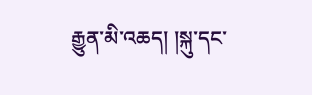རྒྱུན་མི་འཆད། །སྐུ་དང་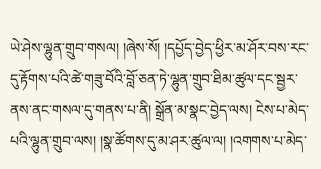ཡེ་ཤེས་ལྷུན་གྲུབ་གསལ། །ཞེས་སོ། །དཔྱོད་བྱེད་ཕྱིར་མ་ཤོར་བས་རང་དུ་རྟོགས་པའི་ཚེ་གཟུ་བོའི་བློ་ཅན་ཏེ་ལྷུན་གྲུབ་ཐིམ་ཚུལ་དང་སྦྱར་ནས་ནང་གསལ་དུ་གནས་པ་ནི། སྒྲོན་མ་སྣང་བྱེད་ལས། ངེས་པ་མེད་པའི་ལྷུན་གྲུབ་ལས། །སྣ་ཚོགས་དུ་མ་ཤར་ཚུལ་ལ། །འགགས་པ་མེད་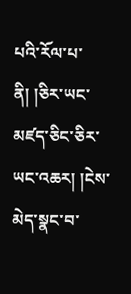པའི་རོལ་པ་ནི། །ཅིར་ཡང་མཛད་ཅིང་ཅིར་ཡང་འཆར། །ངེས་མེད་སྣང་བ་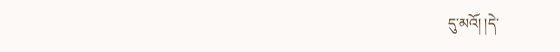དུ་མའོ། །དེ་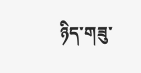ཉིད་གཟུ་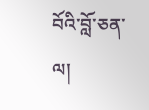བོའི་བློ་ཅན་ལ།